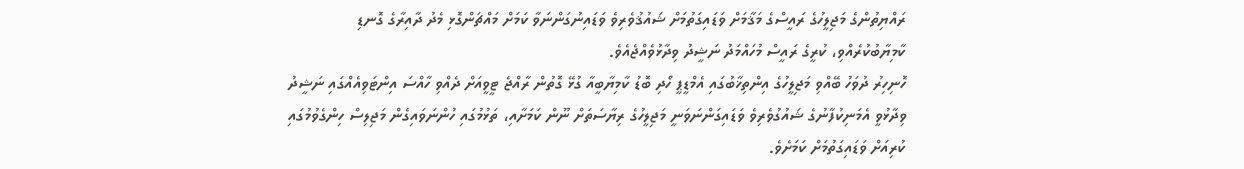ރައްޔިތުންގެ މަޖިލީހުގެ ރައީސްގެ މަޤާމަށް ވަޑައިގަތުމަށް ޝައުޤުވެރިވެ ވަޑައިނުގަންނަވާ ކަމަށް މައްޗަންގޮޅި މެދު ދާއިރާގެ ގޮނޑި ކާމިޔާބުކުރެއްވި، ކުރީގެ ރައީސް މުހައްމަދު ނަޝީދު ވިދާޅުވެއްޖެއެވެ.
ހޮނިހިރު ދުވަހު ބޭއްވި މަޖިލީހުގެ އިންތިޚާބުގައި އެމްޑީޕީ ހޯދި ބޮޑު ކާމިޔާބީއާ ގުޅޭ ގޮތުން ރާއްޖެ ޓީވީއަށް ދެއްވި ހާއްސަ އިންޓަވިއެއްގައި ނަޝީދު ވިދާޅުވީ އެމަނިކުފާނުގެ ޝައުގުވެރިވެ ވަޑައިގަންނަވަނީ މަޖިލީހުގެ ރިޔާސަތަށް ނޫން ކަމަށާއި، ތަޅުމުގައި ހުންނަވައިގެން މަޖިލިސް ހިންގެވުމުގައި ކުރިއަށް ވަޑައިގަތުމަށް ކަމަށެވެ.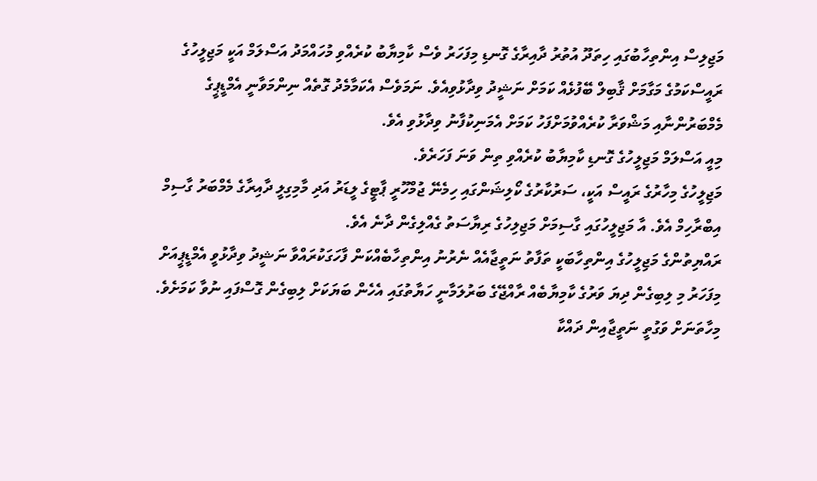މަޖިލިސް އިންތިހާބުގައި ހިތަދޫ އުތުރު ދާއިރާގެ ގޮނޑި މިފަހަރު ވެސް ކާމިޔާބު ކުރެއްވި މުހައްމަދު އަސްލަމް އަކީ މަޖިލީހުގެ ރައީސްކަމުގެ މަގާމަށް ޤާބިލް ބޭފުޅެއް ކަމަށް ނަޝީދު ވިދާޅުވިއެވެ. ނަމަވެސް އެކަމާމެދު ގޮތެއް ނިންމަވާނީ އެމްޑީޕީގެ މެމްބަރުންނާއި މަޝްވަރާ ކުރެއްވުމަށްފަހު ކަމަށް އެމަނިކުފާނު ވިދާޅުވި އެވެ.
މިއީ އަސްލަމް މަޖިލީހުގެ ގޮނޑި ކާމިޔާބު ކުރެއްވި ތިން ވަނަ ފަހަރެވެ.
މަޖިލީހުގެ މިހާރުގެ ރައީސް އަކީ، ސަރުކާރުގެ ކޯލިޝަންގައި ހިމެނޭ ޖުމްހޫރީ ޕާޓީގެ ލީޑަރު އަދި މާމިގިލީ ދާއިރާގެ މެމްބަރު ގާސިމް އިބްރާހިމް އެވެ. އާ މަޖިލީހުގައި ގާސިމަށް މަޖިލިހުގެ ރިޔާސަތު ގެއްލިގެން ދާނެ އެވެ.
ރައްޔިތުންގެ މަޖިލީހުގެ އިންތިހާބަކީ ތަފާތު ނަތީޖާއެއް ނެރުނު އިންތިހާބެއްކަން ފާހަގަކުރައްވާ ނަޝީދު ވިދާޅުވީ އެމްޑީޕީއަށް މިފަހަރު މި ލިބިގެން ދިޔަ ވަރުގެ ކާމިޔާބެއް ރާއްޖޭގެ ބަރުލަމާނީ ހަޔާތުގައި އެހެން ބަޔަކަށް ލިބިގެން ގޮސްފައި ނުވާ ކަމަށެވެ. މިހާތަނަށް ވަގުތީ ނަތީޖާއިން ދައްކާ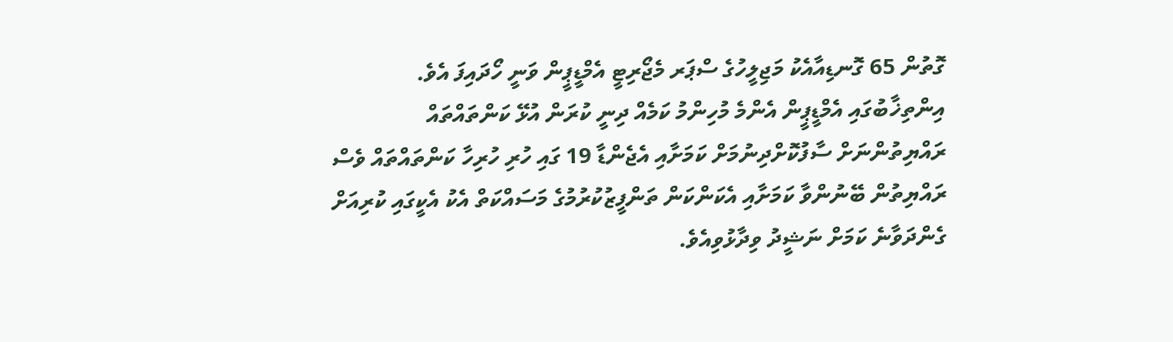ގޮތުން 65 ގޮނޑިއާއެކު މަޖިލީހުގެ ސްޕަރ މެޖޯރިޓީ އެމްޑީޕީން ވަނީ ހޯދައިފަ އެވެ.
އިންތިޚާބުގައި އެމްޑީޕީން އެންމެ މުހިންމު ކަމެއް ދިނީ ކުރަން އުޅޭ ކަންތައްތައް ރައްޔިތުންނަށް ސާފުކޮށްދިނުމަށް ކަމަށާއި އެޖެންޑާ 19 ގައި ހުރި ހުރިހާ ކަންތައްތައް ވެސް ރައްޔިތުން ބޭނުންވާ ކަމަށާއި އެކަންކަން ތަންފީޒުކުރުމުގެ މަސައްކަތް އެކު އެކީގައި ކުރިއަށް ގެންދަވާނެ ކަމަށް ނަޝީދު ވިދާޅުވިއެވެ.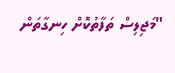"މަޖިލިސް ތަފާތުކޮށް ހިނގާތަން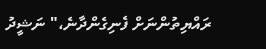ރައްޔިތުންނަށް ފެނިގެންދާނެ،" ނަޝީދު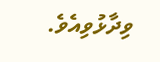ވިދާޅުވިއެވެ.